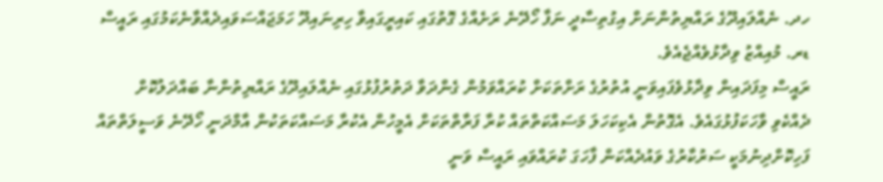ހދ. ނެއްލައިދޫގެ ރައްޔިތުންނަށް އިގުތިސާދީ ނަފާ ހޯދޭނެ ރަށެއްގެ ގޮތުގައި ކައިރީގައިވާ ހިރިނައިދޫ ހަމަޖައްސަވައިދެއްވާނެކަމުގައި ރައީސް ޑރ. މުއިއްޒު ވިދާޅުވެއްޖެއެވެ.
ރައީސް މިފަދައިން ވިދާޅުވެފައިވަނީ އުތުރުގެ ރަށްތަކަށް ކުރައްވަމުން ގެންދަވާ ދަތުރުފުޅުގައި ނެއްލައިދޫގެ ރައްޔިތުންނާ ބައްދަލުކޮށް ދެއްކެވި ވާހަކަފުޅުގައެވެ. އެގޮތުން އެކިކަހަލަ މަސައްކަތްތައް ކުރާ ފަރާތްތަކަށް އެމީހުން އެކުރާ މަސައްކަތަކުން އާމްދަނީ ހޯދޭނެ ވަސީލަތްތައް ފަހިކޮށްދިނުމަކީ ސަރުކާރުގެ ވައުދެއްކަން ފާހަގަ ކުރައްވައި ރައީސް ވަނީ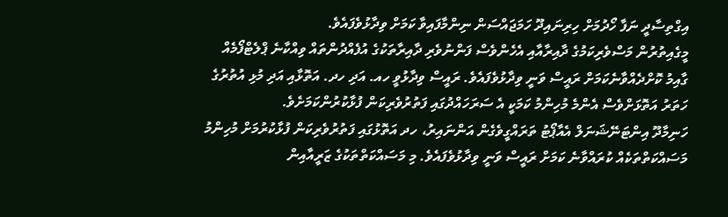އިގްތިސާދީ ނަފާ ހޯދުމަށް ހިރިނައިދޫ ހަމަޖައްސަން ނިންމާފައިވާ ކަމަށް ވިދާޅުވެފައެވެ.
މީގެއިތުރުން މަސްވެރިކަމުގެ ދާއިރާއާއި އެހެންވެސް ފަންނުވެރި ދާއިރާތަކުގެ އުފެއްދުންތައް ވިއްކާނެ ޕްލެޓްފޯމެއް ގާއިމު ކޮށްދެއްވާނެކަމަށް ރައީސް ވަނީ ވިދާޅުވެފައެވެ. ރައީސް ވިދާޅުވީ ހއ. އަދި ހދ. އަތޮޅާއި އަދި މުޅި އުތުރުގެ ހަތަރު އަތޮޅަށްވެސް އެންމެ މުހިންމު ކަމަކީ އެ ސަރަހައްދުގައި ފަތުރުވެރިކަން ފުޅާކުރުންކަމަށެވެ.
ހަނިމާދޫ އިންޓަނޭޝަނަލް އެއާޕޯޓު ތަރައްގީވެގެން އަންނައިރު، ހދ އަތޮޅުގައި ފަތުރުވެރިކަން ފުޅާކުރުމަށް މުހިންމު މަސައްކަތްތަކެއް ކުރައްވާނެ ކަމަށް ރައީސް ވަނީ ވިދާޅުވެފައެވެ. މި މަސައްކަތްތަކުގެ ޒަރީއާއިން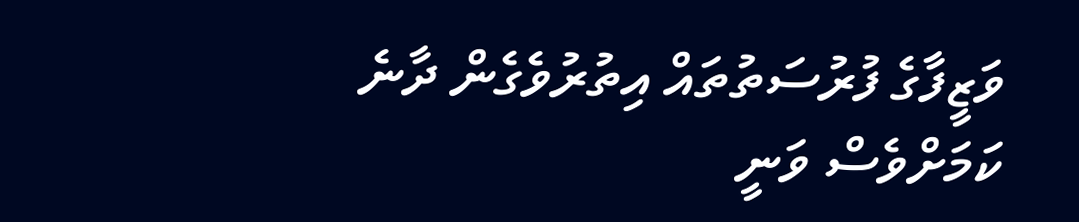ވަޒީފާގެ ފުރުސަތުތައް އިތުރުވެގެން ދާނެ ކަމަށްވެސް ވަނީ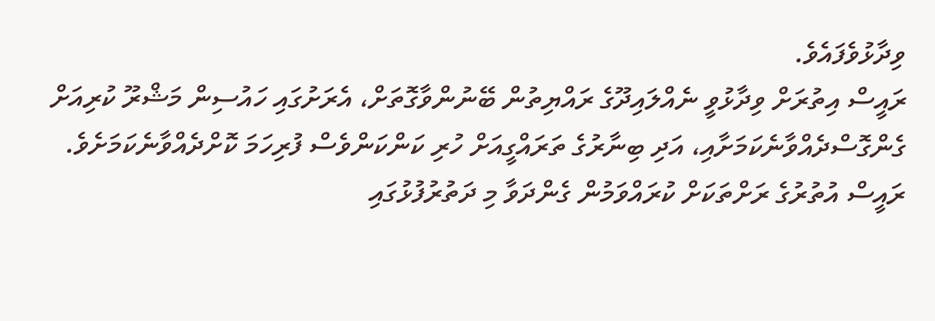ވިދާޅުވެފައެވެ.
ރައީސް އިތުރަށް ވިދާޅުވީ ނެއްލައިދޫގެ ރައްޔިތުން ބޭނުންވާގޮތަށް، އެރަށުގައި ހައުސިން މަޝްރޫ ކުރިއަށް ގެންގޮސްދެއްވާނެކަމަށާއި، އަދި ބިނާރުގެ ތަރައްގީއަށް ހުރި ކަންކަންވެސް ފުރިހަމަ ކޮށްދެއްވާނެކަމަށެވެ.
ރައީސް އުތުރުގެ ރަށްތަކަށް ކުރައްވަމުން ގެންދަވާ މި ދަތުރުފުޅުގައި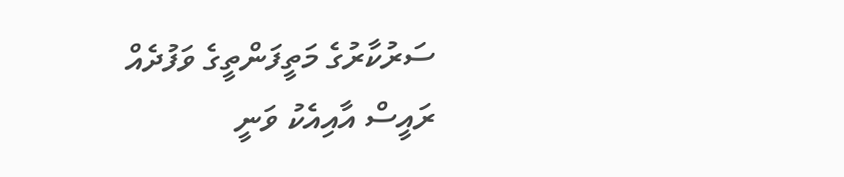ސަރުކާރުގެ މަތީފަންތީގެ ވަފުދެއް ރައީސް އާއިއެކު ވަނީ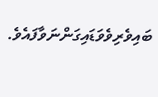ބައިވެރިވެވަޑައިގަންނަވާފައެވެ.